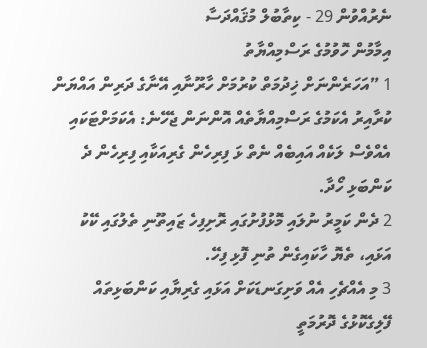ނެރުއްވުން 29 - ކިތާބުލް މުޤައްދަސާ
އިމާމުން ހޮވުމުގެ ރަސްމިއްޔާތު
1 ”އަހަރެންނަށް ޚިދުމަތް ކުރުމަށް ހާރޫނާއި އޭނާގެ ދަރިން އައްޔަން ކުރާއިރު އެކަމުގެ ރަސްމިއްޔާތެއް އޮންނަން ޖެހޭނެ: އެކަމަށްޓަކައި އެއްވެސް ލަކެއް އައިބެއް ނެތް ޅަ ފިރިހެން ގެރިއަކާއި ފިރިހެން ދެ ކަންބަޅި ހޯދާ.
2 ދެން ކަމީރު ނުލައި މޮޅުފުށުގައި ރޮށިފިހެ ޒައިތޫނި ތެލުގައި ކޭކު އަޅައި، ތެޔޮ ހާކައިގެން ތުނި ފޮޅި ފިހޭ.
3 މި އެއްޗެހި އެއް ވަށިގަނޑަކަށް އަޅައި ގެރިޔާއި ކަންބަޅިތައް ފޭލިގެކޮޅުގެ ދޮރުމަތީ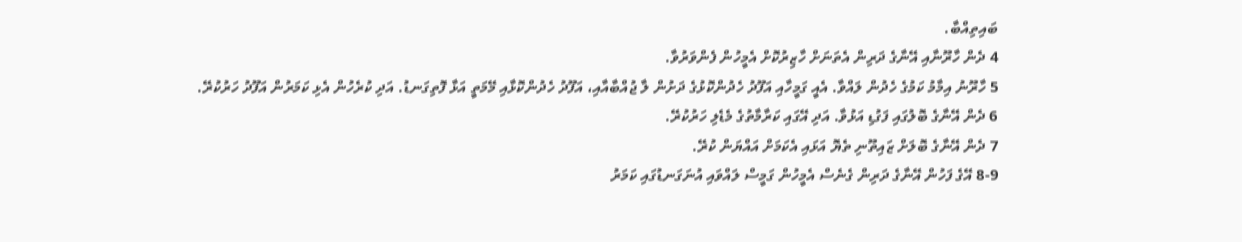ބައިތިއްބާ.
4 ދެން ހާރޫނާއި އޭނާގެ ދަރިން އެތަނަށް ހާޒިރުކޮށް އެމީހުން ފެންވަރުވާ.
5 ހާރޫނު އިމާމު ކަމުގެ ހެދުން ލައްވާ. އެއީ ގަމީހާއި އަފޫދު ހެދުންކޮޅުގެ ދަށުން ލާ ޖުއްބާއާއި، އަފޫދު ހެދުންކޮޅާއި މޭމަތީ އަޅާ ފޮތިގަނޑު. އަދި ކުރެހުން އެޅި ކަމަރުން އަފޫދު ހަރުކުރޭ.
6 ދެން އޭނާގެ ބޮލުގައި ފަގުޑި އަޅުވާ. އަދި އޭގައި ކަރާމާތުގެ މެޑެލި ހަރުކުރޭ.
7 ދެން އޭނާގެ ބޮލަށް ޒައިތޫނި ތެޔޮ އަޅައި އެކަމަށް އައްޔަން ކުރޭ.
8-9 އޭގެ ފަހުން އޭނާގެ ދަރިން ގެނެސް އެމީހުން ގަމީސް ލައްވައި އުނަގަނޑުގައި ކަމަރު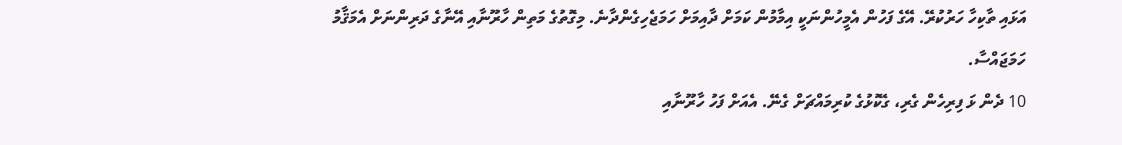އަޅައި ތާކިހާ ހަރުކުރޭ. އޭގެ ފަހުން އެމީހުންނަކީ އިމާމުން ކަމަށް ދާއިމަށް ހަމަޖެހިގެންދާނެ. މިގޮތުގެ މަތިން ހާރޫނާއި އޭނާގެ ދަރިންނަށް އެމަޤާމު ހަމަޖައްސާ.
10 ދެން ޅަ ފިރިހެން ގެރި، ގެކޮޅުގެ ކުރިމައްޗަށް ގެނޭ. އެއަށް ފަހު ހާރޫނާއި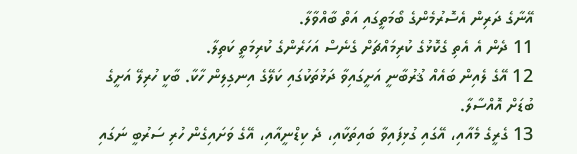އޭނާގެ ދަރިން އެސޮރުމެންގެ ބޯމަތީގައި އަތް ބާއްވާލާ.
11 ދެން އެ އެތި ގެކޮޅުގެ ކުރިމައްޗަށް ގެނެސް އަހަރެންގެ ކުރިމަތީ ކަތިލާ.
12 އޭގެ ލެއިން ބައެއް ޤުރުބާނީ އަށީގައިވާ ދަޅުތަކުގައި ކަލޭގެ އިނގިލިން ހާކާ. ބާކީ ހުރިލޭ އަށީގެ ބުޑަށް އޮއްސާލާ.
13 ގެރީގެ މެއާއި، އޭގައި ގުޅިފައިވާ ބައިތަކާއި، ދެ ކިޑްނީއާއި، އޭގެ ވަށައިގެން ހުރި ސަރުބީ ނަގައި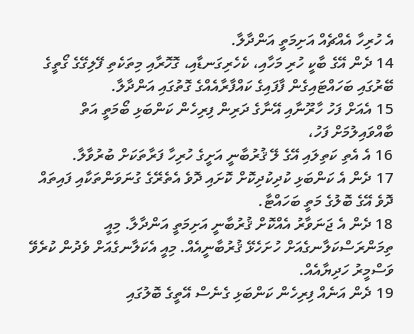އެ ހުރިހާ އެއްޗެއް އަށިމަތީ އަންދާލާ.
14 ދެން އޭގެ ބާކީ ހުރި މަހާއި، ކެހެރިގަނޑާއި، ގޮހޮރާއި މިތަކެތި ފޭލިގޭގެ ގޯތީގެ ބޭރުގައި ބަހައްޓައިގެން ފާފައިގެ ކައްފާރާއެއްގެ ގޮތުގައި އަންދާލާ.
15 އެއަށް ފަހު ހާރޫނާއި އޭނާގެ ދަރިން ފިރިހެން ކަންބަޅި ބޯމަތީ އަތް ބާއްވައިލުމަށް ފަހު،
16 އެ އެތި ކަތިލައި އޭގެ ލޭ ޤުރުބާނީ އަށީގެ ހުރިހާ ފަރާތަކަށް ބުރުވާލާ.
17 ދެން އެ ކަންބަޅި ކުދިކުދިކޮށް ކޮށައި ދޮވެ އެތެރޭގެ ގުނަވަންތަކާއި ފައިތައް ދޮވެ އޭގެ ބޮލުގެ މަތީ ބަހައްޓާ.
18 ދެން އެ ޖަނަވާރު އެއްކޮށް ޤުރުބާނީ އަށިމަތީ އަންދާލާ. މިއީ ތިމަންރަސްކަލާނގެއަށް ހުށަހެޅޭ ޤުރުބާނީއެއް. މިއީ އެކަލާނގެއަށް ވެދުން ކުރެވޭ ވަސްމީރު ހަދިޔާއެއް.
19 ދެން އަނެއް ފިރިހެން ކަންބަޅި ގެނެސް އޭތީގެ ބޮލުގައި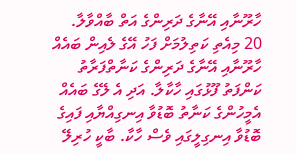ހާރޫނާއި އޭނާގެ ދަރިންގެ އަތް ބާއްވާލާ.
20 މިއެތި ކަތިލުމަށް ފަހު އޭގެ ލެއިން ބައެއް ހާރޫނާއި އޭނާގެ ދަރިންގެ ކަނާތްފަރާތު ކަންފަތު ފޫޅުގައި ހާކާލާ. އަދި އެ ލޭގެ ބައެއް އެމީހުންގެ ކަނާތު ބޮޑުވާ އިނގިއްޔާއި ފައިގެ ބޮޑުވާ އިނގިލީގައި ވެސް ހާކާ. ބާކީ ހުރިލޭ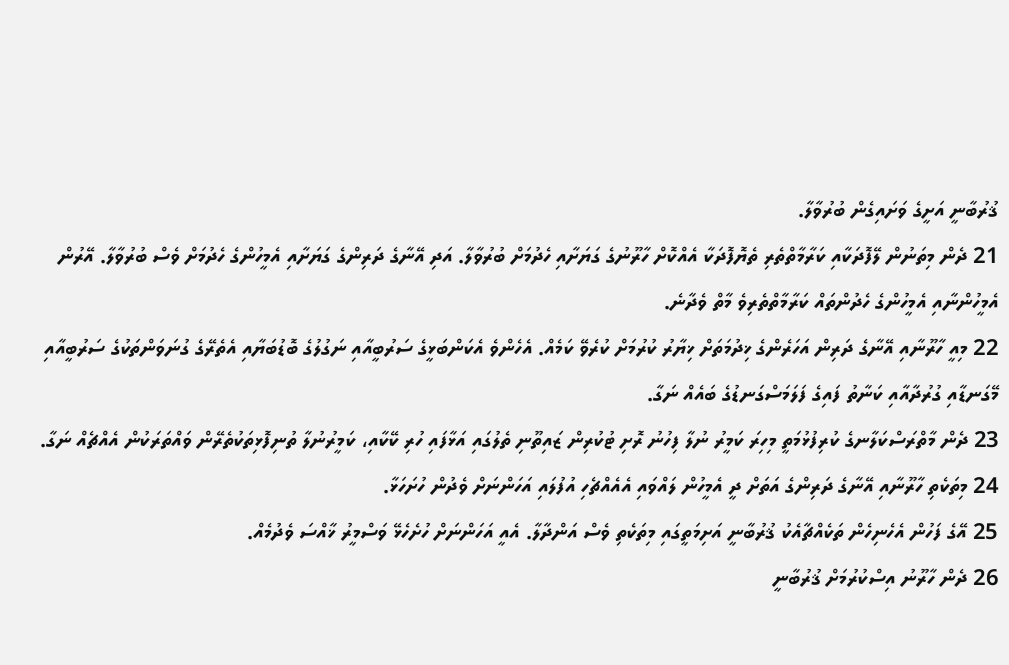ޤުރުބާނީ އަށީގެ ވަށައިގެން ބުރުވާލާ.
21 ދެން މިތަނުން ލޭފޮދަކާއި ކަރާމާތްތެރި ތެޔޮފޮދަކާ އެއްކޮށް ހާރޫނުގެ ގަޔަށާއި ހެދުމަށް ބުރުވާލާ. އަދި އޭނާގެ ދަރިންގެ ގަޔަށާއި އެމީހުންގެ ހެދުމަށް ވެސް ބުރުވާލާ. އޭރުން އެމީހުންނާއި އެމީހުންގެ ހެދުންތައް ކަރާމާތްތެރިވެ މާތް ވެދާނެ.
22 މިއީ ހާރޫނާއި އޭނާގެ ދަރިން އަހަރެންގެ ޚިދުމަތަށް ޚިޔާރު ކުރުމަށް ކުރެވޭ ކަމެއް. އެހެންވެ އެކަންބަޅީގެ ސަރުބީއާއި ނަގުލުގެ ބޮޑުބަޔާއި އެތެރޭގެ ގުނަވަންތަކުގެ ސަރުބީއާއި މޭގަނޑާއި ގުރުދާއާއި ކަނާތު ފައިގެ ފަލަމަސްގަނޑުގެ ބައެއް ނަގާ.
23 ދެން މާތްރަސްކަލާނގެ ކުރިފުޅުމަތީ މިހިރަ ކަމީރު ނުލާ ފިހުނު ރޮށި ޓުކުރިން ޒައިތޫނި ތެލުގައި އަޅާފައި ހުރި ކޭކާއި، ކަމީރުނުލާ ތުނިފޮޅިތަކުތެރޭން ވައްތަރަކުން އެއްޗެއް ނަގާ.
24 މިތަކެތި ހާރޫނާއި އޭނާގެ ދަރިންގެ އަތަށް ދީ އެމީހުން ލައްވައި އެއެއްޗެހި އުފުލައި އަހަންނަށް ވެދުން ހުށަހަޅާ.
25 އޭގެ ފަހުން އެހެނިހެން ތަކެއްޗާއެކު ޤުރުބާނީ އަށިމަތީގައި މިތަކެތި ވެސް އަންދާލާ. އެއީ އަހަންނަށް ހުށެހެޅޭ ވަސްމީރު ޚާއްސަ ވެދުމެއް.
26 ދެން ހާރޫނު އިސްކުރުމަށް ޤުރުބާނީ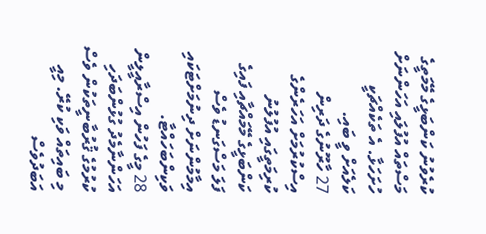ކުރެވުނު ކަންބަޅީގެ މޭމަތީގެ މަސްތައް އުފުލައި އަހަންނަށް ހުށަހަޅާ. އެ ތަކެއްޗަކީ ކަލެއަށް ވީ ބައި.
27 ހާރޫނުގެ ދަރިން އިސްކުރުމަށް އަހަރެންގެ ކުރިމަތީގައި އުފުލުނު ކަންބަޅީގެ މޭމައްޗާއި ފައިގެ ފަލަ މަސްގަނޑު ވެސް އިމާމުންނަށް ދިނުމަށްޓަކައި ވަކިންބަހައްޓާ.
28 މީގެ ފަހުން އިސްރާއީލީން އަހަންނާމެދު ގުޅުންބަދަހި ކުރުމުގެ ޤުރުބާނީތަކުން ވެސް މި ބައިތައް ވަކި ކުރޭ. މިއީ އަބަދުވެސް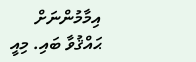އިމާމުންނަށް ޙައްޤުވާ ބައި. މިއީ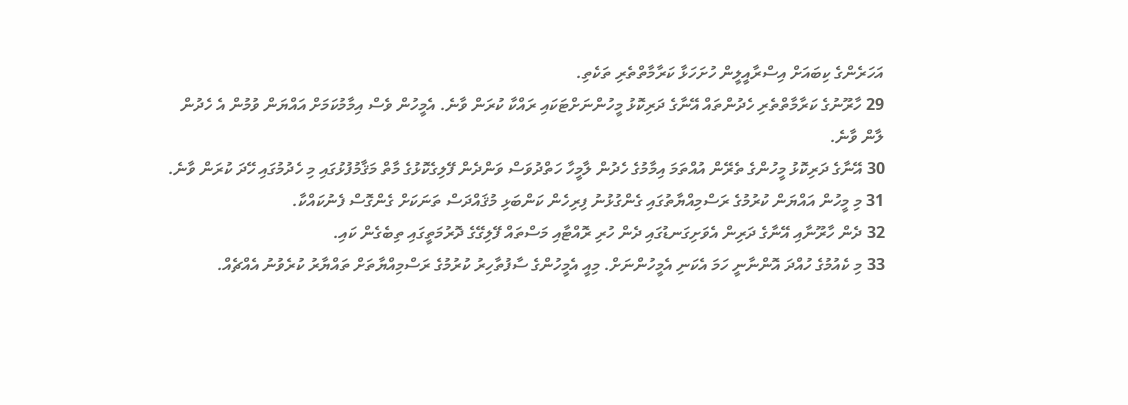އަހަރެންގެ ކިބައަށް އިސްރާއީލީން ހުށަހަޅާ ކަރާމާތްތެރި ތަކެތި.
29 ހާރޫނުގެ ކަރާމާތްތެރި ހެދުންތައް އޭނާގެ ދަރިކޮޅު މީހުންނަށްޓަކައި ރައްކާ ކުރަން ވާނެ. އެމީހުން ވެސް އިމާމުކަމަށް އައްޔަން ވުމުން އެ ހެދުން ލާން ވާނެ.
30 އޭނާގެ ދަރިކޮޅު މީހުންގެ ތެރޭން އުއްތަމަ އިމާމުގެ ހެދުން ލާމީހާ ހަތްދުވަސް ވަންދެން ފޭލިގެކޮޅުގެ މާތް މަޤާމުފުޅުގައި މި ހެދުމުގައި ހޭދަ ކުރަން ވާނެ.
31 މި މީހުން އައްޔަން ކުރުމުގެ ރަސްމިއްޔާތުގައި ގެންގުޅުނު ފިރިހެން ކަންބަޅި މުޤައްދަސް ތަނަކަށް ގެންގޮސް ފެނުކައްކާ.
32 ދެން ހާރޫނާއި އޭނާގެ ދަރިން އެވަށިގަނޑުގައި ދެން ހުރި ރޮއްޓާއި މަސްތައް ފޭލިގޭގެ ދޮރުމަތީގައި ތިބެގެން ކައި.
33 މި ކެއުމުގެ ހުއްދަ އޮންނާނީ ހަމަ އެކަނި އެމީހުންނަށް. މިއީ އެމީހުންގެ ސާފުތާހިރު ކުރުމުގެ ރަސްމިއްޔާތަށް ތައްޔާރު ކުރެވުނު އެއްޗެއް.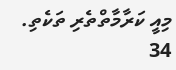މިއީ ކަރާމާތްތެރި ތަކެތި.
34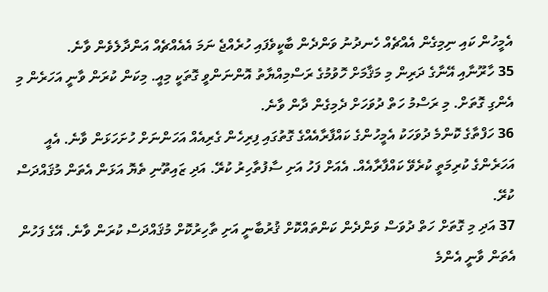އެމީހުން ކައި ނިމިގެން އެއްޗެއް ހެނދުނު ވަންދެން ބާކީވެފައި ހުރެއްޖެ ނަމަ އެއެއްޗެއް އަންދާލެވެން ވާނެ.
35 ހާރޫނާއި އޭނާގެ ދަރިން މި މަޤާމަށް ހޮވުމުގެ ރަސްމިއްޔާތު އޮންނަންވީ ގޮތަކީ މިއީ. މިކަން ކުރަން ވާނީ އަހަރެން މި އެންގި ގޮތަށް. މި ރަސްމު ހަތް ދުވަހަށް ދެމިގެން ދާން ވާނެ.
36 ހަފްތާގެ ކޮންމެ ދުވަހަކު އެމީހުންގެ ކައްފާރާއެއްގެ ގޮތުގައި ފިރިހެން ގެރިއެއް އަހަންނަށް ހުށަހަޅަން ވާނެ. އެއީ އަހަރެންގެ ކުރިމަތީ ކުރެވޭ ކައްފާރާއެއް. އެއަށް ފަހު އަށި ސާފުތާހިރު ކުރޭ. އަދި ޒައިތޫނި ތެޔޮ އަޅަން އެތަން މުޤައްދަސް ކުރޭ.
37 އަދި މި ގޮތަށް ހަތް ދުވަސް ވަންދެން ކަންތައްކޮށް ޤުރުބާނީ އަށި ތާހިރުކޮށް މުޤައްދަސް ކުރަން ވާނެ. އޭގެ ފަހުން އެތަން ވާނީ އެންމެ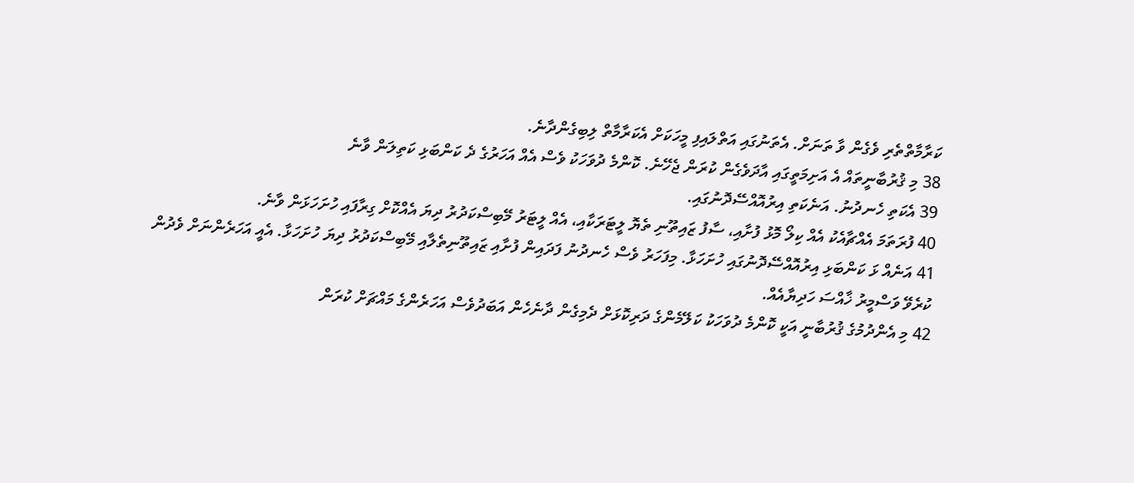ކަރާމާތްތެރި ވެގެން ވާ ތަނަށް. އެތަނުގައި އަތްލައިފި މީހަކަށް އެކަރާމާތް ލިބިގެންދާނެ.
38 މި ޤުރުބާނީތައް އެ އަށިމަތީގައި އާދަވެގެން ކުރަން ޖެހޭނެ. ކޮންމެ ދުވަހަކު ވެސް އެއް އަހަރުގެ ދެ ކަންބަޅި ކަތިލަން ވާނެ
39 އެކަތި ހެނދުނު. އަނެކަތި އިރުއޮއްސޭދޮނުގައި.
40 ފުރަތަމަ އެއްޗާއެކު އެއް ކިލޯ މޮޅު ފުށާއި، ސާފު ޒައިތޫނި ތެޔޮ ލީޓަރަކާއި، އެއް ލީޓަރު މޭބިސްކަދުރު ދިޔަ އެއްކޮށް ގިރާފައި ހުށަހަޅަން ވާނެ.
41 އަނެއް ޅަ ކަންބަޅި އިރުއޮއްސޭދޮނުގައި ހުށަހަޅާ. މިފަހަރު ވެސް ހެނދުނު ފަދައިން ފުށާއި ޒައިތޫނިތެލާއި މޭބިސްކަދުރު ދިޔަ ހުށަހަޅާ. އެއީ އަހަރެންނަށް ވެދުން ކުރެވޭ ވަސްމީރު ޚާއްސަ ހަދިޔާއެއް.
42 މި އެންދުމުގެ ޤުރުބާނީ އަކީ ކޮންމެ ދުވަހަކު ކަލޭމެންގެ ދަރިކޮޅަށް ދެމިގެން ދާނެހެން އަބަދުވެސް އަހަރެންގެ މައްޗަށް ކުރަން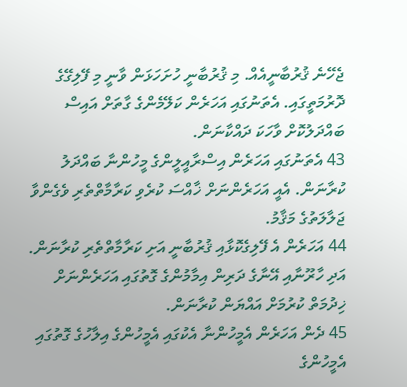ޖެހޭނެ ޤުރުބާނީއެއް. މި ޤުރުބާނީ ހުށަހަޅަން ވާނީ މި ފޭލިގޭގެ ދޮރުމަތީގައި. އެތަނުގައި އަހަރެން ކަލޭމެންގެ ގާތަށް އައިސް ބައްދަލުކޮށް ވާހަކަ ދައްކާނަން.
43 އެތަނުގައި އަހަރެން އިސްރާއީލީންގެ މީހުންނާ ބައްދަލު ކުރާނަން. އެއީ އަހަރެންނަށް ޚާއްސަ ކުރެވި ކަރާމާތްތެރި ވެގެންވާ ޖަލާލަތުގެ މަޤާމު.
44 އަހަރެން އެ ފޭލިގެކޮޅާއި ޤުރުބާނީ އަށި ކަރާމާތްތެރި ކުރާނަން. އަދި ހާރޫނާއި އޭނާގެ ދަރިން އިމާމުންގެ ގޮތުގައި އަހަރެންނަށް ޚިދުމަތް ކުރުމަށް އައްޔަން ކުރާނަން.
45 ދެން އަހަރެން އެމީހުންނާ އެކުގައި އެމީހުންގެ އިލާހުގެ ގޮތުގައި އެމީހުންގެ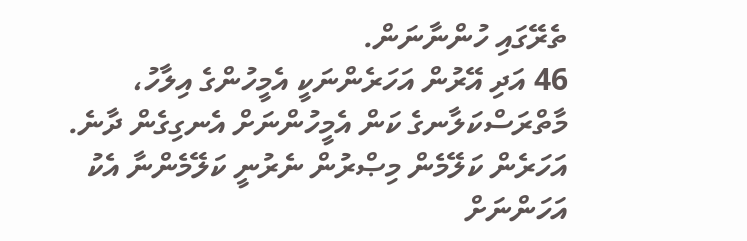ތެރޭގައި ހުންނާނަން.
46 އަދި އޭރުން އަހަރެންނަކީ އެމީހުންގެ އިލާހު، މާތްރަސްކަލާނގެ ކަން އެމީހުންނަށް އެނގިގެން ދާނެ. އަހަރެން ކަލޭމެން މިޞްރުން ނެރުނީ ކަލޭމެންނާ އެކު އަހަންނަށް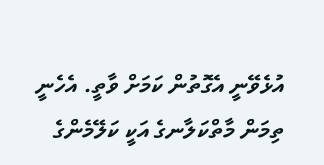އުޅެވޭނީ އެގޮތުން ކަމަށް ވާތީ. އެހެނީ ތިމަން މާތްކަލާނގެ އަކީ ކަލޭމެންގެ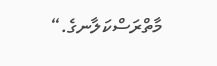މާތްރަސްކަލާނގެ.“